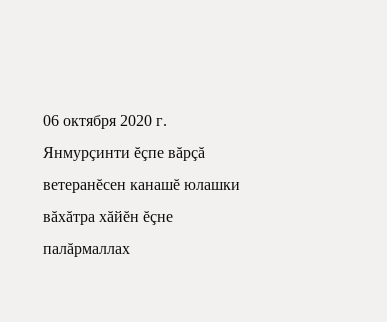06 октября 2020 г.
Янмурçинти ĕçпе вăрçă ветеранĕсен канашĕ юлашки вăхăтра хăйĕн ĕçне палăрмаллах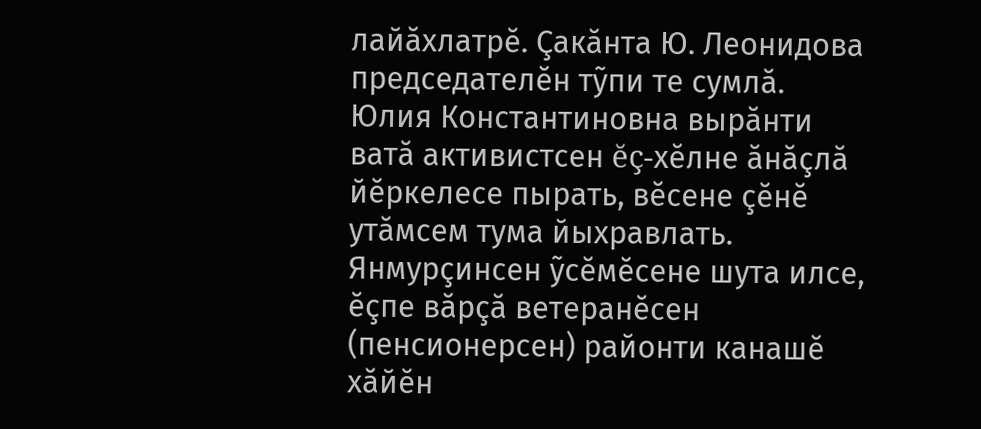лайăхлатрĕ. Çакăнта Ю. Леонидова председателĕн тỹпи те сумлă. Юлия Константиновна вырăнти ватă активистсен ĕç-хĕлне ăнăçлă йĕркелесе пырать, вĕсене çĕнĕ утăмсем тума йыхравлать. Янмурçинсен ỹсĕмĕсене шута илсе, ĕçпе вăрçă ветеранĕсен (пенсионерсен) районти канашĕ хăйĕн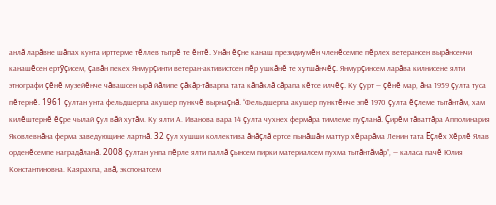анлă ларăвне шăпах кунта ирттерме тĕллев тытрĕ те ĕнтĕ. Унăн ĕçне канаш президиумĕн членĕсемпе пĕрлех ветерансен вырăнсенчи канашĕсен ертỹçисем, çавăн пекех Янмурçинти ветеран-активистсен пĕр ушкăнĕ те хутшăнчĕç. Янмурçинсем ларăва килнисене ялти этнографи çĕнĕ музейĕнче чăвашсен ырă йăлипе çăкăр-тăварпа тата кăпăклă сăрапа кĕтсе илчĕç. Ку çурт — çĕнĕ мар, ăна 1959 çулта туса пĕтернĕ. 1961 çултан унта фельдшерпа акушер пункчĕ вырнаçнă. “Фельдшерпа акушер пунктĕнче эпĕ 1970 çулта ĕçлеме тытăнтăм, хам килĕштернĕ ĕçре чылай çул вăй хутăм. Ку ялти А. Иванова вара 14 çулта чухнех фермăра тимлеме пуçланă. Çирĕм тăваттăра Апполинария Яковлевнăна ферма заведующине лартнă. 32 çул хушши коллектива ăнăçлă ертсе пынăшăн маттур хĕрарăма Ленин тата Ĕçлĕх Хĕрлĕ Ялав орденĕсемпе наградăланă. 2008 çултан унпа пĕрле ялти паллă çынсем пирки материалсем пухма тытăнтăмăр”, — каласа пачĕ Юлия Константиновна. Каярахпа, авă, экспонатсем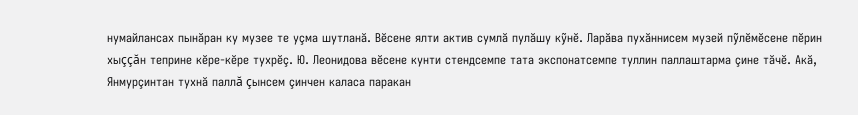нумайлансах пынăран ку музее те уçма шутланă. Вĕсене ялти актив сумлă пулăшу кỹнĕ. Ларăва пухăннисем музей пỹлĕмĕсене пĕрин хыççăн теприне кĕре-кĕре тухрĕç. Ю. Леонидова вĕсене кунти стендсемпе тата экспонатсемпе туллин паллаштарма çине тăчĕ. Акă, Янмурçинтан тухнă паллă çынсем çинчен каласа паракан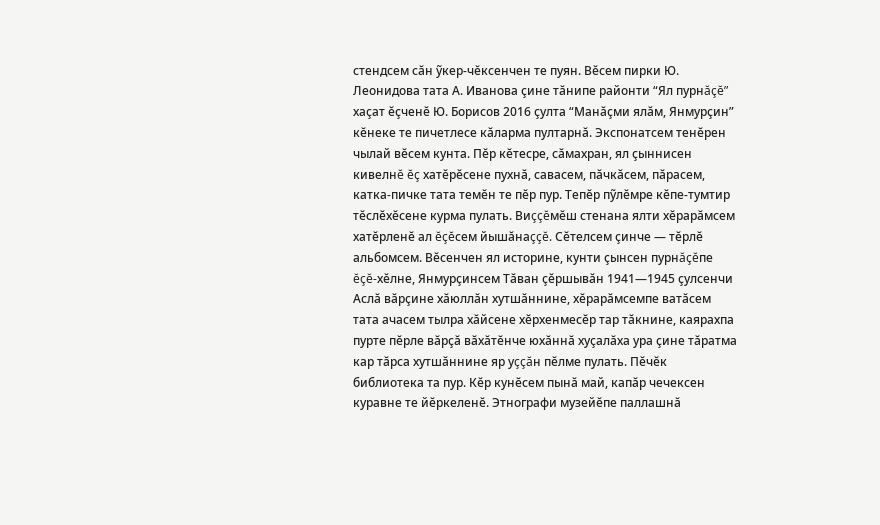стендсем сăн ỹкер-чĕксенчен те пуян. Вĕсем пирки Ю. Леонидова тата А. Иванова çине тăнипе районти “Ял пурнăçĕ” хаçат ĕçченĕ Ю. Борисов 2016 çулта “Манăçми ялăм, Янмурçин” кĕнеке те пичетлесе кăларма пултарнă. Экспонатсем тенĕрен чылай вĕсем кунта. Пĕр кĕтесре, сăмахран, ял çыннисен кивелнĕ ĕç хатĕрĕсене пухнă, савасем, пăчкăсем, пăрасем, катка-пичке тата темĕн те пĕр пур. Тепĕр пỹлĕмре кĕпе-тумтир тĕслĕхĕсене курма пулать. Виççĕмĕш стенана ялти хĕрарăмсем хатĕрленĕ ал ĕçĕсем йышăнаççĕ. Сĕтелсем çинче — тĕрлĕ альбомсем. Вĕсенчен ял историне, кунти çынсен пурнăçĕпе ĕçĕ-хĕлне, Янмурçинсем Тăван çĕршывăн 1941—1945 çулсенчи Аслă вăрçине хăюллăн хутшăннине, хĕрарăмсемпе ватăсем тата ачасем тылра хăйсене хĕрхенмесĕр тар тăкнине, каярахпа пурте пĕрле вăрçă вăхăтĕнче юхăннă хуçалăха ура çине тăратма кар тăрса хутшăннине яр уççăн пĕлме пулать. Пĕчĕк библиотека та пур. Кĕр кунĕсем пынă май, капăр чечексен куравне те йĕркеленĕ. Этнографи музейĕпе паллашнă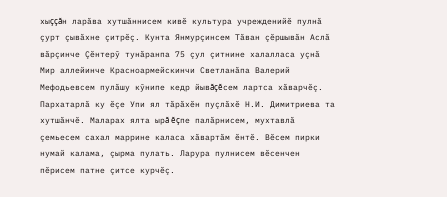хыççăн ларăва хутшăннисем кивĕ культура учрежденийĕ пулнă çурт çывăхне çитрĕç. Кунта Янмурçинсем Тăван çĕршывăн Аслă вăрçинче Çĕнтерỹ тунăранпа 75 çул çитнине халалласа уçнă Мир аллейинче Красноармейскинчи Светланăпа Валерий Мефодьевсем пулăшу кỹнипе кедр йывăçĕсем лартса хăварчĕç. Пархатарлă ку ĕçе Упи ял тăрăхĕн пуçлăхĕ Н.И. Димитриева та хутшăнчĕ. Маларах ялта ырă ĕçпе палăрнисем, мухтавлă çемьесем сахал маррине каласа хăвартăм ĕнтĕ. Вĕсем пирки нумай калама, çырма пулать. Ларура пулнисем вĕсенчен пĕрисем патне çитсе курчĕç.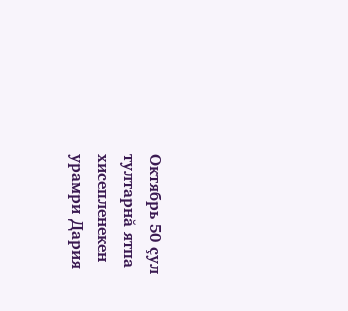Октябрь 50 çул тултарнă ятпа хисепленекен урамри Дария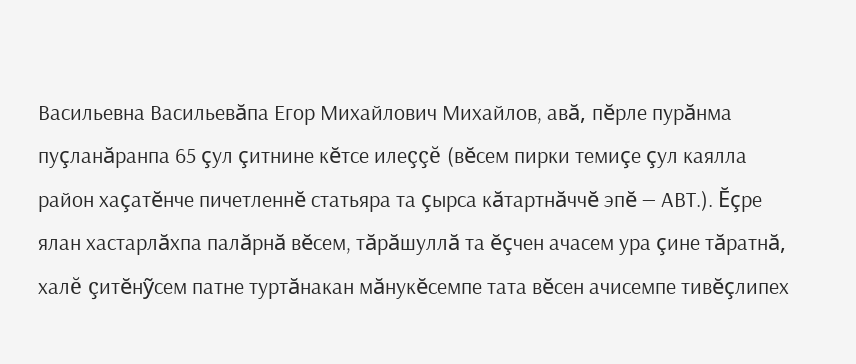Васильевна Васильевăпа Егор Михайлович Михайлов, авă, пĕрле пурăнма пуçланăранпа 65 çул çитнине кĕтсе илеççĕ (вĕсем пирки темиçе çул каялла район хаçатĕнче пичетленнĕ статьяра та çырса кăтартнăччĕ эпĕ — АВТ.). Ĕçре ялан хастарлăхпа палăрнă вĕсем, тăрăшуллă та ĕçчен ачасем ура çине тăратнă, халĕ çитĕнỹсем патне туртăнакан мăнукĕсемпе тата вĕсен ачисемпе тивĕçлипех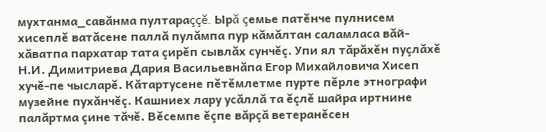мухтанма_савăнма пултараççĕ. Ырă çемье патĕнче пулнисем хисеплĕ ватăсене паллă пулăмпа пур кăмăлтан саламласа вăй-хăватпа пархатар тата çирĕп сывлăх сунчĕç. Упи ял тăрăхĕн пуçлăхĕ Н.И. Димитриева Дария Васильевнăпа Егор Михайловича Хисеп хучĕ-пе чысларĕ. Кăтартусене пĕтĕмлетме пурте пĕрле этнографи музейне пухăнчĕç. Кашниех лару усăллă та ĕçлĕ шайра иртнине палăртма çине тăчĕ. Вĕсемпе ĕçпе вăрçă ветеранĕсен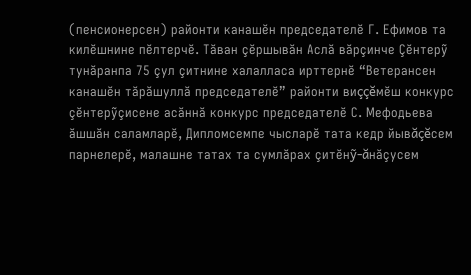(пенсионерсен) районти канашĕн председателĕ Г. Ефимов та килĕшнине пĕлтерчĕ. Тăван çĕршывăн Аслă вăрçинче Çĕнтерỹ тунăранпа 75 çул çитнине халалласа ирттернĕ “Ветерансен канашĕн тăрăшуллă председателĕ” районти виççĕмĕш конкурс çĕнтерỹçисене асăннă конкурс председателĕ С. Мефодьева ăшшăн саламларĕ, Дипломсемпе чысларĕ тата кедр йывăçĕсем парнелерĕ, малашне татах та сумлăрах çитĕнỹ-ăнăçусем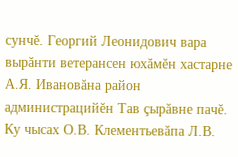сунчĕ. Георгий Леонидович вара вырăнти ветерансен юхăмĕн хастарне А.Я. Ивановăна район администрацийĕн Тав çырăвне пачĕ. Ку чысах О.В. Клементьевăпа Л.В.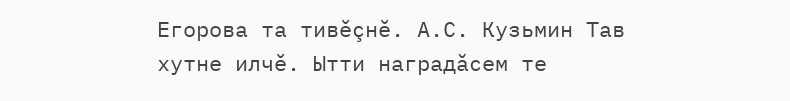Егорова та тивĕçнĕ. А.С. Кузьмин Тав хутне илчĕ. Ытти наградăсем те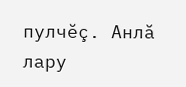пулчĕç. Анлă лару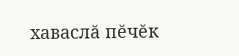хаваслă пĕчĕк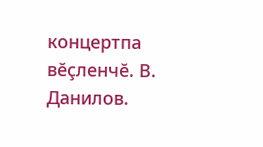концертпа вĕçленчĕ. В. Данилов.